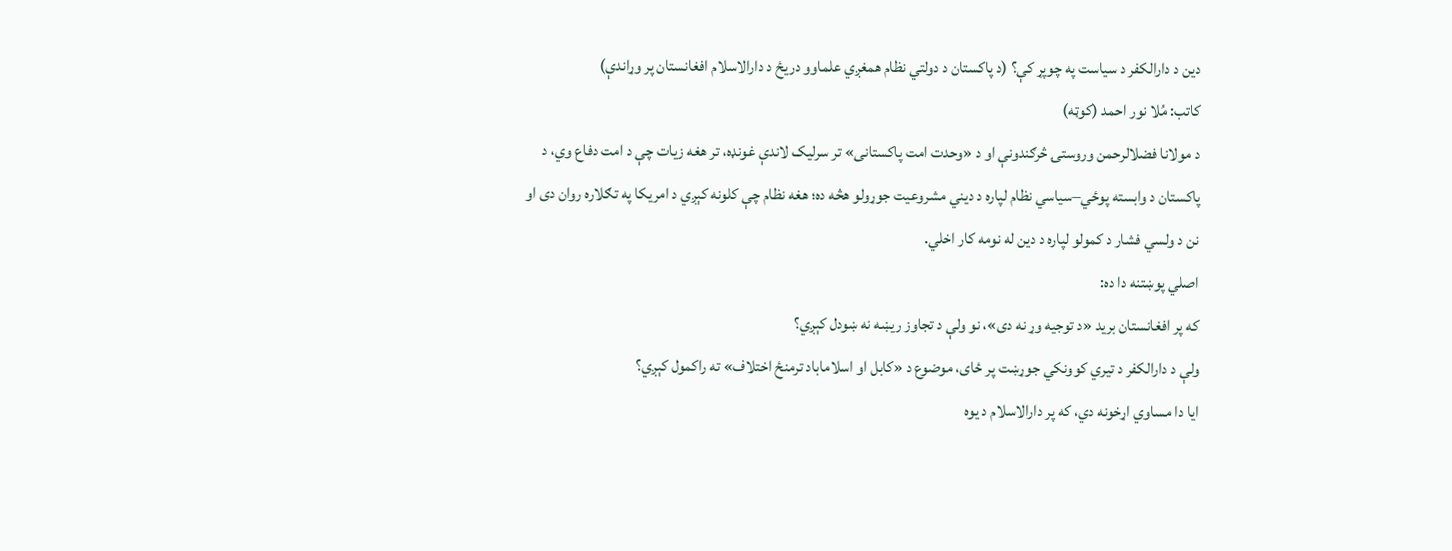دین د دارالکفر د سیاست په چوپړ کې؟ (د پاکستان د دولتي نظام همغږي علماوو دریځ د دارالاسلام افغانستان پر وړاندې)
کاتب: مُلا نور احمد (کوټه)
د مولانا فضلالرحمن وروستۍ څرګندونې او د «وحدت امت پاکستانی» تر سرلیک لاندې غونډه، تر هغه زیات چې د امت دفاع وي، د پاکستان د وابسته پوځي–سیاسي نظام لپاره د دیني مشروعیت جوړولو هڅه ده؛ هغه نظام چې کلونه کېږي د امریکا په تګلاره روان دی او نن د ولسي فشار د کمولو لپاره د دین له نومه کار اخلي.
اصلي پوښتنه دا ده:
که پر افغانستان برید «د توجیه وړ نه دی»، نو ولې د تجاوز ریښه نه ښودل کېږي؟
ولې د دارالکفر د تیري کوونکي جوړښت پر ځای، موضوع د «کابل او اسلاماباد ترمنځ اختلاف» ته راکمول کېږي؟
ایا دا مساوي اړخونه دي، که پر دارالاسلام د یوه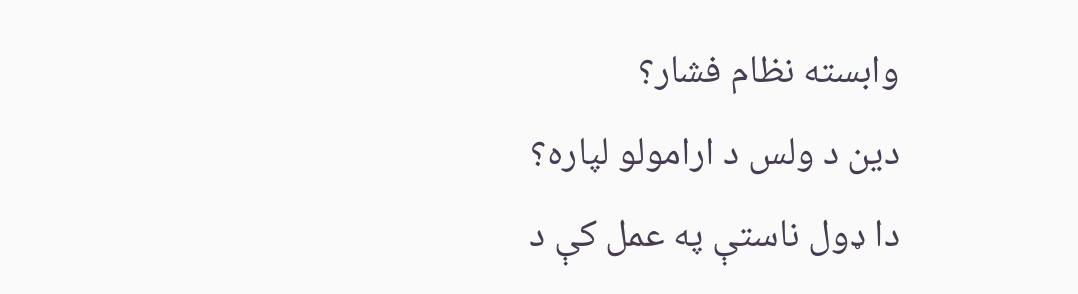وابسته نظام فشار؟
دین د ولس د ارامولو لپاره؟
دا ډول ناستې په عمل کې د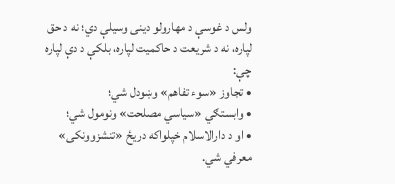ولس د غوسې د مهارولو دینی وسیلې دي؛ نه د حق لپاره، نه د شریعت د حاکمیت لپاره، بلکې د دې لپاره چې:
• تجاوز «سوء تفاهم» وښودل شي؛
• وابستګي «سیاسي مصلحت» ونومول شي؛
• او د دارالاسلام خپلواکه دریځ «تنشزوونکی» معرفي شي.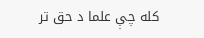کله چې علما د حق تر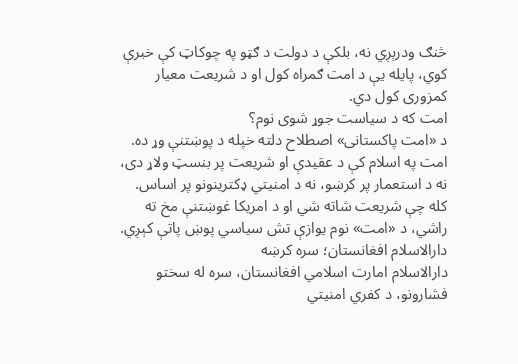څنګ ودرېږي نه، بلکې د دولت د ګټو په چوکاټ کې خبرې کوي، پایله یې د امت ګمراه کول او د شریعت معیار کمزوری کول دي.
امت که د سیاست جوړ شوی نوم؟
د «امت پاکستانی» اصطلاح دلته خپله د پوښتنې وړ ده.
امت په اسلام کې د عقیدې او شریعت پر بنسټ ولاړ دی، نه د استعمار پر کرښو، نه د امنیتي ډکترینونو پر اساس.
کله چې شریعت شاته شي او د امریکا غوښتنې مخ ته راشي، د «امت» نوم یوازې تش سیاسي پوښ پاتې کېږي.
دارالاسلام افغانستان؛ سره کرښه
دارالاسلام امارت اسلامي افغانستان، سره له سختو فشارونو، د کفري امنیتي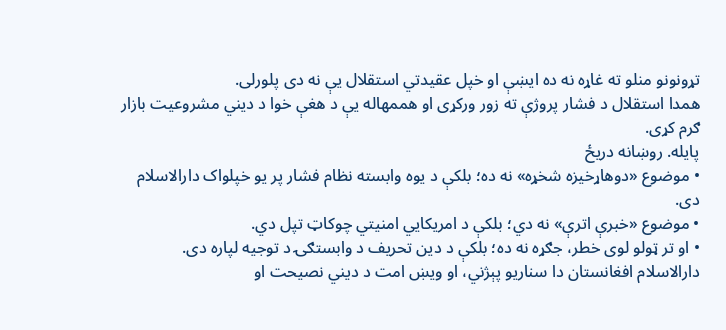تړونونو منلو ته غاړه نه ده ایښې او خپل عقیدتي استقلال یې نه دی پلورلی.
همدا استقلال د فشار پروژې ته زور ورکړی او هممهاله یې د هغې خوا د دیني مشروعیت بازار ګرم کړی.
پایله. روښانه دریځ
• موضوع «دوهاړخیزه شخړه» نه ده؛ بلکې د یوه وابسته نظام فشار پر یو خپلواک دارالاسلام دی.
• موضوع «خبرې اترې» نه دي؛ بلکې د امریکایي امنیتي چوکاټ تپل دي.
• او تر ټولو لوی خطر، جګړه نه ده؛ بلکې د دین تحریف د وابستګۍ د توجیه لپاره دی.
دارالاسلام افغانستان دا سناریو پېژني، او ویښ امت د دیني نصیحت او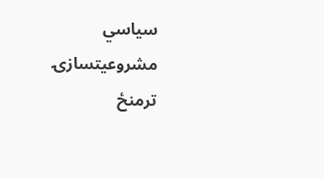سیاسي مشروعیتسازۍ ترمنځ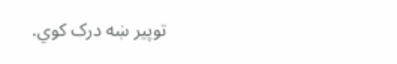توپیر ښه درک کوي.